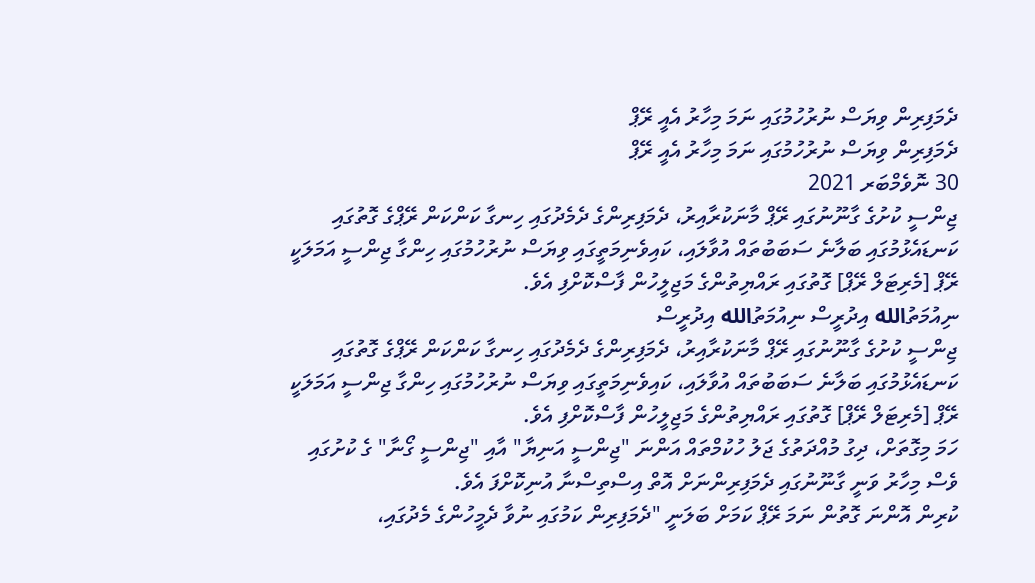ދެމަފިރިން ވިޔަސް ނުރުހުމުގައި ނަމަ މިހާރު އެއީ ރޭޕް
ދެމަފިރިން ވިޔަސް ނުރުހުމުގައި ނަމަ މިހާރު އެއީ ރޭޕް
30 ނޮވެމްބަރ 2021
ޖިންސީ ކުށުގެ ގާނޫނުގައި ރޭޕް މާނަކުރާއިރު، ދެމަފިރިންގެ ދެމެދުގައި ހިނގާ ކަންކަން ރޭޕްގެ ގޮތުގައި ކަނޑައެޅުމުގައި ބަލާނެ ސަބަބުތައް އުވާލައި، ކައިވެނިމަތީގައި ވިޔަސް ނުރުހުމުގައި ހިންގާ ޖިންސީ އަމަލަކީ ރޭޕް [މެރިޓަލް ރޭޕް] ގޮތުގައި ރައްޔިތުންގެ މަޖިލީހުން ފާސްކޮށްފި އެވެ.
ނިއުމަތުالله އިދުރީސް ނިއުމަތުالله އިދުރީސް
ޖިންސީ ކުށުގެ ގާނޫނުގައި ރޭޕް މާނަކުރާއިރު، ދެމަފިރިންގެ ދެމެދުގައި ހިނގާ ކަންކަން ރޭޕްގެ ގޮތުގައި ކަނޑައެޅުމުގައި ބަލާނެ ސަބަބުތައް އުވާލައި، ކައިވެނިމަތީގައި ވިޔަސް ނުރުހުމުގައި ހިންގާ ޖިންސީ އަމަލަކީ ރޭޕް [މެރިޓަލް ރޭޕް] ގޮތުގައި ރައްޔިތުންގެ މަޖިލީހުން ފާސްކޮށްފި އެވެ.
ހަމަ މިގޮތަށް، ދިގު މުއްދަތުގެ ޖަލު ހުކުމްތައް އަންނަ "ޖިންސީ އަނިޔާ" އާއި "ޖިންސީ ގޯނާ" ގެ ކުށުގައި ވެސް މިހާރު ވަނީ ގާނޫނުގައި ދެމަފިރިންނަށް އޮތް އިސްތިސްނާ އުނިކޮށްފަ އެވެ.
ކުރިން އޮންނަ ގޮތުން ނަމަ ރޭޕް ކަމަށް ބަލަނީ "ދެމަފިރިން ކަމުގައި ނުވާ ދެމީހުންގެ މެދުގައި،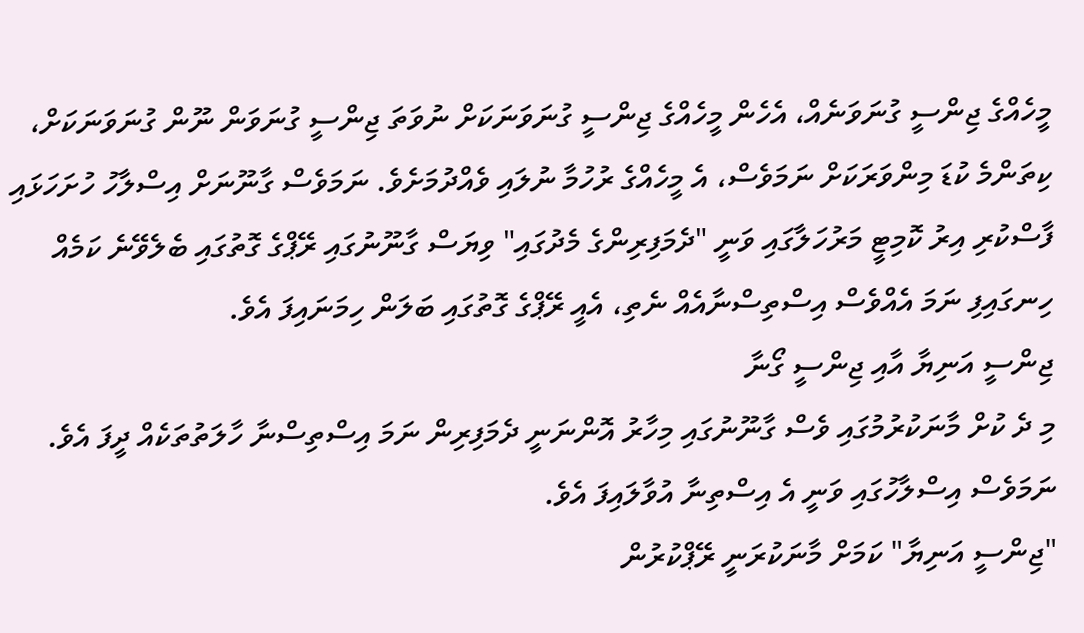މީހެއްގެ ޖިންސީ ގުނަވަނެއް، އެހެން މީހެއްގެ ޖިންސީ ގުނަވަނަކަށް ނުވަތަ ޖިންސީ ގުނަވަން ނޫން ގުނަވަނަކަށް، ކިތަންމެ ކުޑަ މިންވަރަކަށް ނަމަވެސް، އެ މީހެއްގެ ރުހުމާ ނުލައި ވެއްދުމަށެވެ. ނަމަވެސް ގާނޫނަށް އިސްލާހު ހުށަހަޅައި ފާސްކުރި އިރު ކޮމިޓީ މަރުހަލާގައި ވަނީ "ދެމަފިރިންގެ މެދުގައި" ވިޔަސް ގާނޫނުގައި ރޭޕްގެ ގޮތުގައި ބެލެވޭނެ ކަމެއް ހިނގައިފި ނަމަ އެއްވެސް އިސްތިސްނާއެއް ނެތި، އެއީ ރޭޕްގެ ގޮތުގައި ބަލަން ހިމަނައިފަ އެވެ.
ޖިންސީ އަނިޔާ އާއި ޖިންސީ ގޯނާ
މި ދެ ކުށް މާނަކުރުމުގައި ވެސް ގާނޫނުގައި މިހާރު އޮންނަނީ ދެމަފިރިން ނަމަ އިސްތިސްނާ ހާލަތުތަކެއް ދީފަ އެވެ. ނަމަވެސް އިސްލާހުގައި ވަނީ އެ އިސްތިނާ އުވާލައިފަ އެވެ.
"ޖިންސީ އަނިޔާ" ކަމަށް މާނަކުރަނީ ރޭޕްކުރުން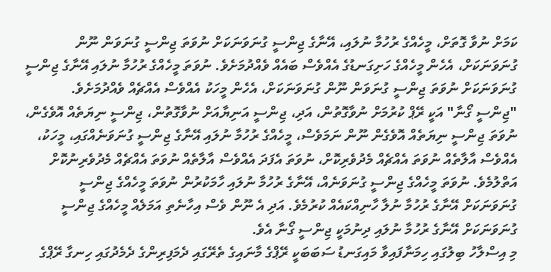ކަމަށް ނުވާ ގޮތަށް، މީހެއްގެ ރުހުމާ ނުލައި، އޭނާގެ ޖިންސީ ގުނަވަނަކަށް ނުވަތަ ޖިންސީ ގުނަވަން ނޫން ގުނަވަނަކަށް، އެހެން މީހެއްގެ ހަށިގަނޑުގެ އެއްވެސް ބައެއް ވެއްދުމަށެވެ. ނުވަތަ މީހެއްގެ ރުހުމާ ނުލައި އޭނާގެ ޖިންސީ ގުނަވަނަކަށް ނުވަތަ ޖިންސީ ގުނަވަން ނޫން ގުނަވަނަކަށް، އެހެން މީހަކު އެއްވެސް އެއްޗެއް ވެއްދުމަށެވެ.
"ޖިންސީ ގޯނާ" އަކީ ރޭޕް ކުރުމަށް ނުވާގޮތުން، އަދި، ޖިންސީ އަނިޔާއަށް ނުވާގޮތުން، ޖިންސީ ނިޔަތެއް އޮވެގެން، ނުވަތަ ޖިންސީ ނިޔަތެއް އޮވެގެން ނޫން ނަމަވެސް، މީހެއްގެ ރުހުމާ ނުލައި އޭނާގެ ޖިންސީ ގުނަވަނެއްގައި، މީހަކު، އެއްވެސް އާލާތެއް ނުވަތަ އެއްޗެއް މެދުވެރިކޮށް، ނުވަތަ އެފަދަ އެއްވެސް އާލާތެއް ނުވަތަ އެއްޗެއް މެދުވެރިނުކޮށް އަތްލުމެވެ. ނުވަތަ މީހެއްގެ ޖިންސީ ގުނަވަނެއް، އޭނާގެ ރުހުމާ ނުލައި ހާމަކުރުން ނުވަތަ މީހެއްގެ ޖިންސީ ގުނަވަނަކަށް އޭނާގެ ރުހުމާ ނުލާ ހާނިއްކައެއް ކުރުމެވެ. އަދި އެ ނޫން ވެސް އިހާނެތި އަމަލެއް މީހެއްގެ ޖިންސީ ގުނަވަނަކަށް އޭނާގެ ރުހުމާ ނުލައި ދިނުމަކީ ޖިންސީ ގޯނާ އެވެ.
މި އިސްލާހު ބިލުގައި ހިމަނާފައިވާ މައިގަނޑު ސަބަބަކީ ރޭޕްގެ މާނައިގެ ތެރޭގައި ދެމަފިރިންގެ ދެމެދުގައި ހިނގާ ރޭޕްގެ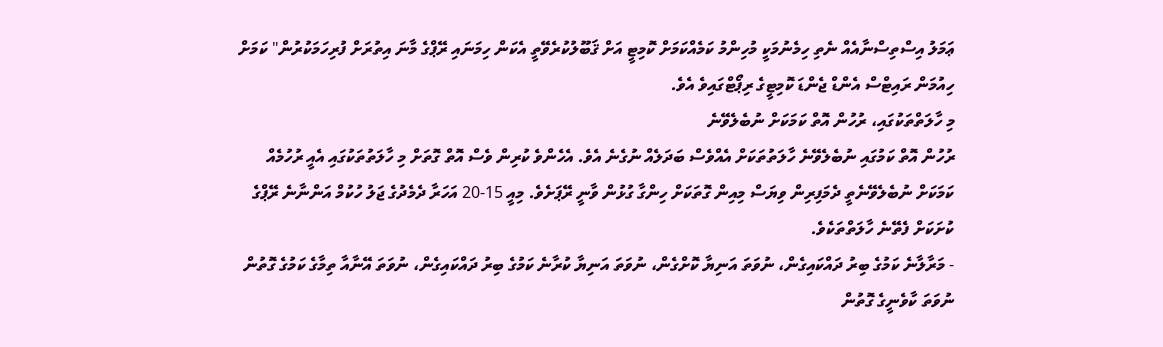ޢަމަލު އިސްތިސްނާއެއް ނެތި ހިމެނުމަކީ މުހިންމު ކަމެއްކަމަށް ކޮމިޓީ އަށް ޤަބޫލުކުރެވޭތީ އެކަން ހިމަނައި ރޭޕްގެ މާނަ އިތުރަށް ފުރިހަމަކުރުން" ކަމަށް ހިއުމަން ރައިޓްސް އެންޑް ޖެންޑަ ކޮމިޓީގެ ރިޕޯޓްގައިވެ އެވެ.
މި ހާލަތްތަކުގައި، ރުހުން އޮތް ކަމަކަށް ނުބެލެވޭނެ
ރުހުން އޮތް ކަމުގައި ނުބެލެވޭނެ ހާލަތުތަކަށް އެއްވެސް ބަދަލެއް ނުގެނެ އެވެ. އެހެންވެ ކުރިން ވެސް އޮތް ގޮތަށް މި ހާލަތުތަކުގައި އެއީ ރުހުމެއް ކަމަކަށް ނުބެލެވޭނެތީ ދެމަފިރިން ވިޔަސް މިއިން ގޮތަކަށް ހިންގާ ގުޅުން ވާނީ ރޭޕަށެވެ. މިއީ 15-20 އަހަރާ ދެމެދުގެ ޖަލު ހުކުމް އަންނާނެ ރޭޕްގެ ކުށަކަށް ފެތޭނެ ހާލަތްތަކެވެ.
- މަރާލާނެ ކަމުގެ ބިރު ދައްކައިގެން، ނުވަތަ އަނިޔާ ކޮށްގެން، ނުވަތަ އަނިޔާ ކުރާނެ ކަމުގެ ބިރު ދައްކައިގެން، ނުވަތަ އޭނާއާ ތިމާގެ ކަމުގެ ގޮތުން ނުވަތަ ކާވެނީގެ ގޮތުން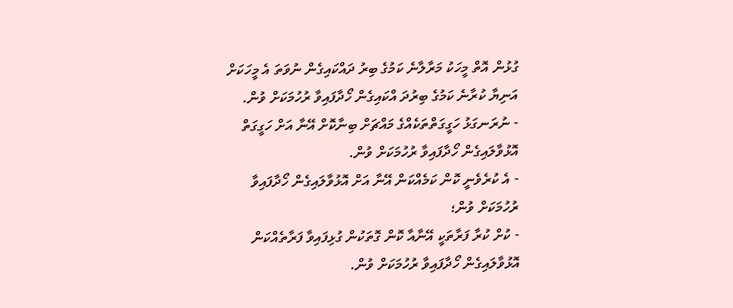ގުޅުން އޮތް މީހަކު މަރާލާނެ ކަމުގެ ބިރު ދައްކައިގެން ނުވަތަ އެ މީހަކަށް އަނިޔާ ކުރާނެ ކަމުގެ ބިރުދަ އްކައިގެން ހޯދާފައިވާ ރުހުމަކަށް ވުން.
- ނުރަނގަޅު ހަގީގަތްތަކެއްގެ މައްޗަށް ބިނާކޮށް އޭނާ އަށް ހަގީގަތް އޮޅުވާލައިގެން ހޯދާފައިވާ ރުހުމަކަށް ވުން.
- އެ ކުރެވެނީ ކޮން ކަމެއްކަން އޭނާ އަށް އޮޅުވާލައިގެން ހޯދާފައިވާ ރުހުމަކަށް ވުން؛
- ކުށް ކުރާ ފަރާތަކީ އޭނާއާ ކޮން ގޮތަކުން ގުޅިފައިވާ ފަރާތެއްކަން އޮޅުވާލައިގެން ހޯދާފައިވާ ރުހުމަކަށް ވުން.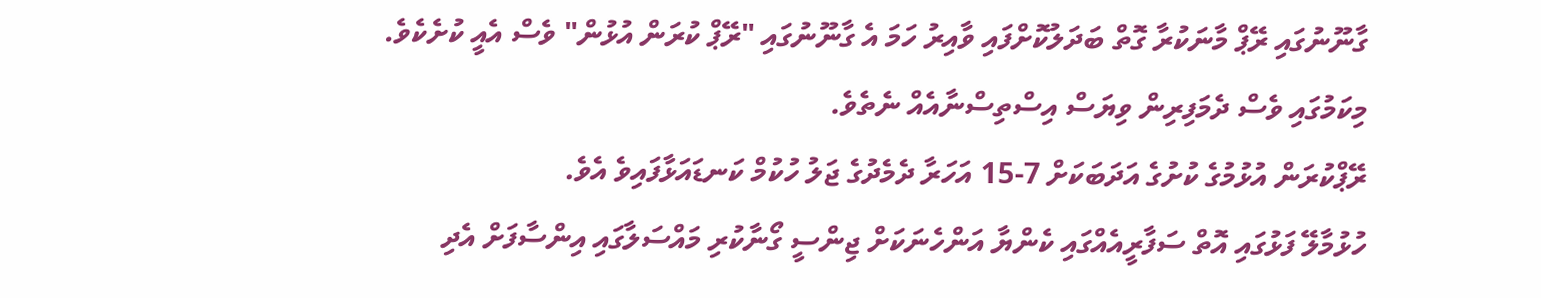ގާނޫނުގައި ރޭޕް މާނަކުރާ ގޮތް ބަދަލުކޮށްފައި ވާއިރު ހަމަ އެ ގާނޫނުގައި "ރޭޕް ކުރަން އުޅުން" ވެސް އެއީ ކުށެކެވެ. މިކަމުގައި ވެސް ދެމަފިރިން ވިޔަސް އިސްތިސްނާއެއް ނެތެވެ.
ރޭޕްކުރަން އުޅުމުގެ ކުށުގެ އަދަބަކަށް 7-15 އަހަރާ ދެމެދުގެ ޖަލު ހުކުމް ކަނޑައަޅާފައިވެ އެވެ.
ހުޅުމާލޭ ފަޅުގައި އޮތް ސަފާރީއެއްގައި ކެންޔާ އަންހެނަކަށް ޖިންސީ ގޯނާކުރި މައްސަލާގައި އިންސާފަށް އެދި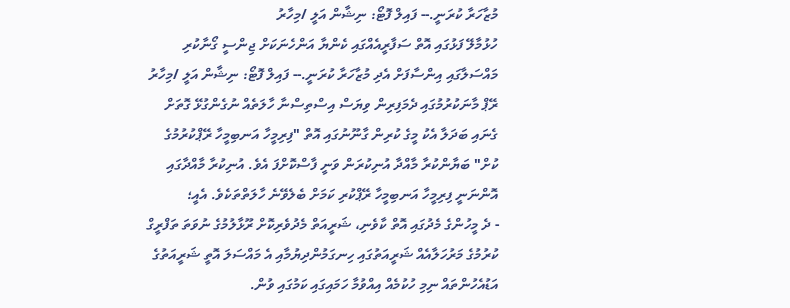މުޒާހަރާ ކުރަނީ.-- ފައިލް ފޮޓޯ: ނިޝާން އަލީ /މިހާރު
ހުޅުމާލޭ ފަޅުގައި އޮތް ސަފާރީއެއްގައި ކެންޔާ އަންހެނަކަށް ޖިންސީ ގޯނާކުރި މައްސަލާގައި އިންސާފަށް އެދި މުޒާހަރާ ކުރަނީ.-- ފައިލް ފޮޓޯ: ނިޝާން އަލީ /މިހާރު
ރޭޕް މާނަކުރުމުގައި ދެމަފިރިން ވިޔަސް އިސްތިސްނާ ހާލަތެއް ނުގެންގުޅޭ ގޮތަށް ގެނައި ބަދަލާ އެކު މީގެ ކުރިން ގާނޫނުގައި އޮތް "ފިރިމީހާ އަނބިމީހާ ރޭޕްކުރުމުގެ ކުށް" ބަޔާންކުރާ މާއްދާ އުނިކުރަން ވަނީ ފާސްކޮށްފަ އެވެ. އުނިކުރާ މާއްދާގައި އޮންނަނީ ފިރިމީހާ އަނބިމީހާ ރޭޕްކުރި ކަމަށް ބެލެވޭނެ ހާލަތްތަކެވެ. އެއީ؛
- ދެ މީހުންގެ މެދުގައި އޮތް ކާވެނި، ޝަރީއަތް މެދުވެރިކޮށް ރޫޅާލުމުގެ ނުވަތަ ތަފްރީގް ކުރުމުގެ މަރުހަލާއެއް ޝަރީއަތުގައި ހިނގަމުންދިޔުމާއި އެ މައްސަލަ އޮތީ ޝަރީއަތުގެ އަޑުއެހުންތައް ނިމި ހުކުމެއް އިއްވުމާ ހަމައިގައި ކަމުގައި ވުން.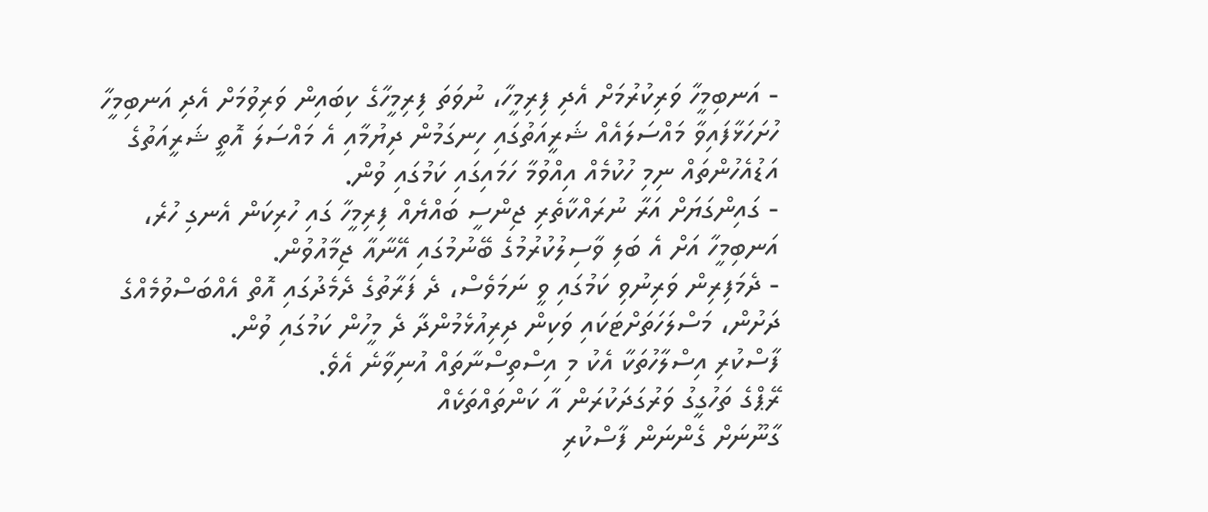- އަނބިމީހާ ވަރިކުރުމަށް އެދި ފިރިމީހާ، ނުވަތަ ފިރިމީހާގެ ކިބައިން ވަރިވުމަށް އެދި އަނބިމީހާ ހުށަހަޅާފައިވާ މައްސަލައެއް ޝަރީއަތުގައި ހިނގަމުން ދިޔުމާއި އެ މައްސަލަ އޮތީ ޝަރީއަތުގެ އަޑުއެހުންތައް ނިމި ހުކުމެއް އިއްވުމާ ހަމައިގައި ކަމުގައި ވުން.
- ގައިންގަޔަށް އަރާ ނުރައްކާތެރި ޖިންސީ ބައްޔެއް ފިރިމީހާ ގައި ހުރިކަން އެނގި ހުރެ، އަނބިމީހާ އަށް އެ ބަލި ވާސިލުކުރުމުގެ ބޭނުމުގައި އޭނާއާ ޖިމާއުވުން.
- ދެމަފިރިން ވަރިނުވި ކަމުގައި ވީ ނަމަވެސް، ދެ ފަރާތުގެ ދެމެދުގައި އޮތް އެއްބަސްވުމެއްގެ ދަށުން، މަސްލަހަތަށްޓަކައި ވަކިން ދިރިއުޅެމުންދާ ދެ މީހުން ކަމުގައި ވުން.
ފާސްކުރި އިސްލާހުތަކާ އެކު މި އިސްތިސްނާތައް އުނިވާނެ އެވެ.
ރޭޕްގެ ތަހުގީގު ވަރުގަދަކުރަން އާ ކަންތައްތަކެއް
ގާނޫނަށް ގެންނަން ފާސްކުރި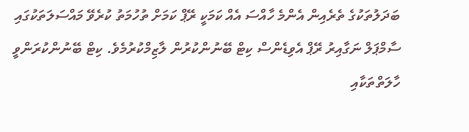ބަދަލުތަކުގެ ތެރެއިން އެންމެ ހާއްސަ އެއް ކަމަކީ ރޭޕް ކަމަށް ތުހުމަތު ކުރެވޭ މައްސަލަތަކުގައި ސާމްޕަލް ނަގާއިރު ރޭޕް އެވިޑެންސް ކިޓް ބޭނުންކުރުން ލާޒިމްކުރުމެވެ. ކިޓް ބޭނުންކުރަންވީ ހާލަތްތަކާއި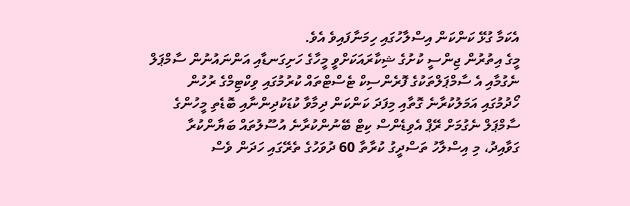އެކަމާ ގުޅޭ ކަންކަން އިސްލާހުގައި ހިމަނާފައިވެ އެވެ.
މީގެ އިތުރުން ޖިންސީ ކުށުގެ ޝިކާރައަކަށްވީ މީހާގެ ހަށިގަނޑާއި އަންނައުނުން ސާމްޕަލް ނެގުމާއި އެ ސާމްޕަލްތަކުގެ ފޮރެންސިކް ޓެސްޓްތައް ކުރުމުގައި ވިކްޓިމްގެ ރުހުން ހޯދުމުގައި އަމަލުކުރާނެ ގޮތާއި މިފަދަ ކަންކަން ދިމާވާ ކުޑަކުދިންނާއި ބޮޑެތި މީހުންގެ ސާމްޕަލް ނެގުމަށް ރޭޕް އެވިޑެންސް ކިޓް ބޭނުންކުރާނެ އުސޫލުތައް ބަޔާންކުރާ ގަވާއިދު، މި އިސްލާހު ތަސްދީގު ކުރާތާ 60 ދުވަހުގެ ތެރޭގައި ހަދަން ވެސް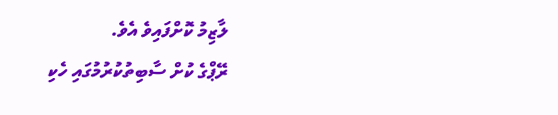ލާޒިމު ކޮށްފައިވެ އެވެ.
ރޭޕްގެ ކުށް ސާބިތުކުރުމުގައި ހެކި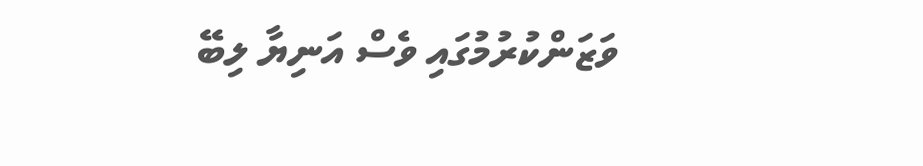ވަޒަންކުރުމުގައި ވެސް އަނިޔާ ލިބޭ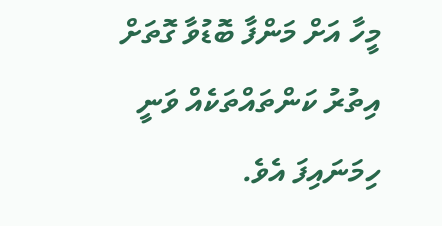މީހާ އަށް މަންފާ ބޮޑުވާ ގޮތަށް އިތުރު ކަންތައްތަކެއް ވަނީ ހިމަނައިފަ އެވެ.